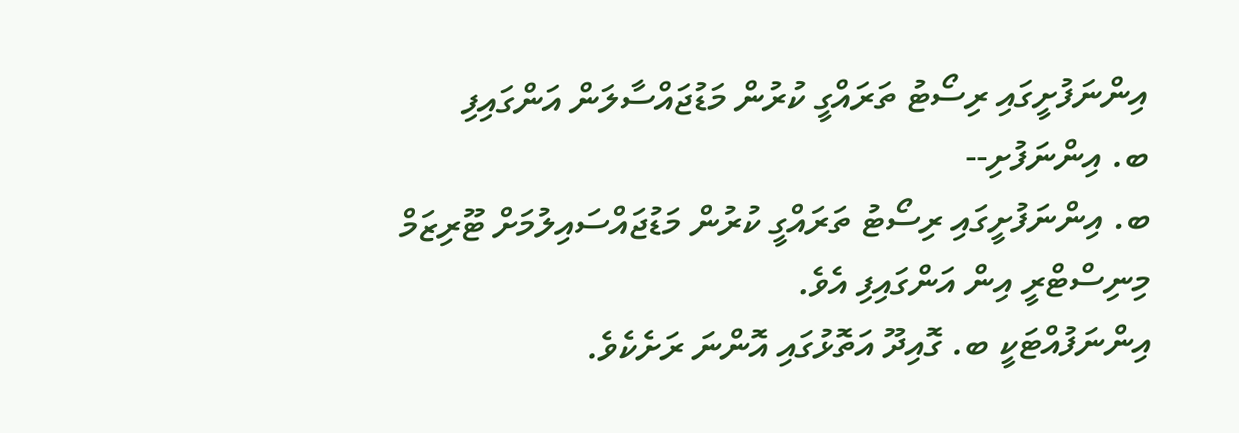އިންނަފުށީގައި ރިސޯޓު ތަރައްގީ ކުރުން މަޑުޖައްސާލަން އަންގައިފި
ބ. އިންނަފުށި--
ބ. އިންނަފުށީގައި ރިސޯޓު ތަރައްގީ ކުރުން މަޑުޖައްސައިލުމަށް ޓޫރިޒަމް މިނިސްޓްރީ އިން އަންގައިފި އެވެ.
އިންނަފުއްޓަކީ ބ. ގޮއިދޫ އަތޮޅުގައި އޮންނަ ރަށެކެވެ.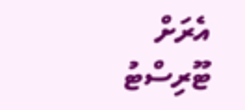އެރަށް ޓޫރިސްޓު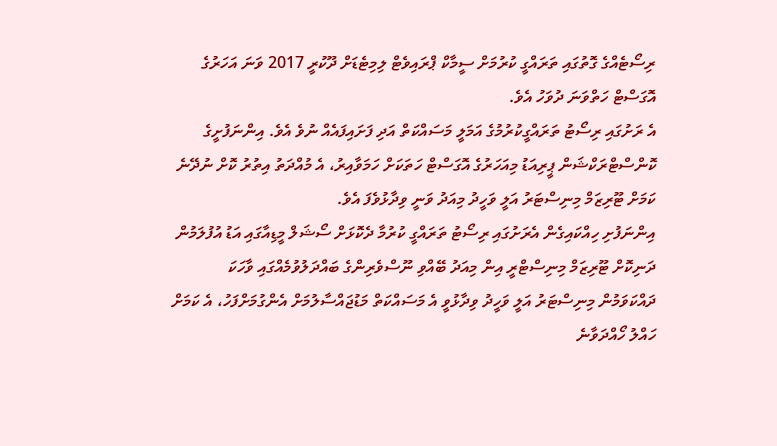ރިސޯޓެއްގެ ގޮތުގައި ތަރައްގީ ކުރުމަށް ސީމާކް ޕްރައިވެޓް ލިމިޓެޑަށް ދޫކުރީ 2017 ވަނަ އަހަރުގެ އޮގަސްޓް ހަތްވަނަ ދުވަހު އެވެ.
އެ ރަށުގައި ރިސޯޓު ތަރައްގީކުރުމުގެ އަމަލީ މަސައްކަތް އަދި ފަށައިފައެއް ނުވެ އެވެ. އިންނަފުށީގެ ކޮންސްޓްރަކްޝަން ޕީރިއަޑު މިއަހަރުގެ އޮގަސްޓް ހަތަކަށް ހަމަވާއިރު، އެ މުއްދަތު އިތުރު ކޮށް ނުދޭނެ ކަމަށް ޓޫރިޒަމް މިނިސްޓަރު އަލީ ވަހީދު މިއަދު ވަނީ ވިދާޅުވެފަ އެވެ.
އިންނަފުށި ހިއްކައިގެން އެރަށުގައި ރިސޯޓު ތަރައްގީ ކުރުމާ ދެކޮޅަށް ސޯޝަލް މީޑިއާގައި އަޑު އުފުލަމުން ދަނިކޮށް ޓޫރިޒަމް މިނިސްޓްރީ އިން މިއަދު ބޭއްވި ނޫސްވެރިންގެ ބައްދަލުވުމެއްގައި ވާހަކަ ދައްކަވަމުން މިނިސްޓަރު އަލީ ވަހީދު ވިދާޅުވީ އެ މަސައްކަތް މަޑުޖައްސާލުމަށް އެންގުމަށްފަހު، އެ ކަމަށް ހައްލު ހޯއްދަވާނެ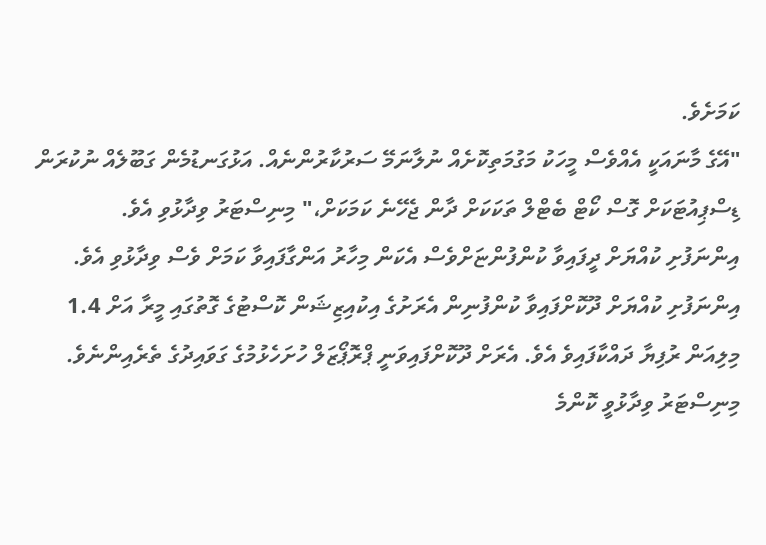ކަމަށެވެ.
"އޭގެ މާނައަކީ އެއްވެސް މީހަކު މަގުމަތިކޮށެއް ނުލާނަމޭ ސަރުކާރުންނެއް. އަޅުގަނޑުމެން ގަބޫލެއް ނުކުރަން ޑިސްޕިއުޓަކަށް ގޮސް ކޯޓް ބެޓްލް ތަކަކަށް ދާން ޖެހޭނެ ކަމަކަށް،" މިނިސްޓަރު ވިދާޅުވި އެވެ.
އިންނަފުށި ކުއްޔަށް ދީފައިވާ ކުންފުންޏަށްވެސް އެކަން މިހާރު އަންގާފައިވާ ކަމަށް ވެސް ވިދާޅުވި އެވެ.
އިންނަފުށި ކުއްޔަށް ދޫކޮށްފައިވާ ކުންފުނިން އެރަށުގެ އިކުއިޒިޝަން ކޮސްޓުގެ ގޮތުގައި މީރާ އަށް 1.4 މިލިއަން ރުފިޔާ ދައްކާފައިވެ އެވެ. އެރަށް ދޫކޮށްފައިވަނީ ޕްރޮޕޯޒަލް ހުށަހެޅުމުގެ ގަވައިދުގެ ތެރެއިންނެވެ.
މިނިސްޓަރު ވިދާޅުވީ ކޮންމެ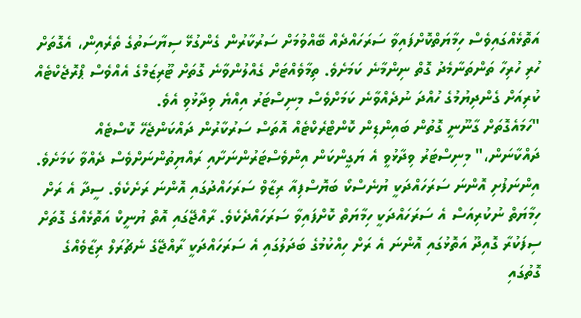އަތޮޅެއްގައިވެސް ހިމާޔަތްކޮށްފައިވާ ސަރަހައްދެއް ބޭއްވުމަށް ސަރުކާރުން ގެންގުޅޭ ސިޔާސަތުގެ ތެރެއިން، އެގޮތަށް ހުރި ހުރިހާ ތަންތަނާމެދު ގޮތް ނިންމާނެ ކަމަށެވެ. ތިމާވެއްޓަށް ގެއްލުންވާނެ ގޮތަށް ޓޫރިޒަމްގެ އެއްވެސް ޕްރޮޖެކްޓެއް ކުރިއަށް ގެންދިޔުމުގެ ހުއްދަ ނުދެއްވާނެ ކަމަށްވެސް މިނިސްޓަރު އިއްޔެ ވިދާޅުވި އެވެ.
"ހަމައެގޮތަށް ގާނޫނީ ގޮތުން ބައިންޑިން ކޮންޓްރެކްޓެއް އޮތަސް ސަރުކާރުން ދައްކަންޖެހޭ ކޮސްޓެއް ދައްކާނަން،" މިނިސްޓަރު ވިދާޅުވީ އެ ޔަގީންކަން އިންވެސްޓަރުންނަށާއި ރައްޔިތުންނަށްވެސް ދެއްވާ ކަމަށެވެ.
އިންނަފުށި އޮންނަ ސަރަހައްދަކީ ޔުނެސްކޯ ބަޔޮސްފިއާ ރިޒާވް ސަރަހައްދުގައި އޮންނަ ރަށެކެވެ. ސީދާ އެ ރަށް ހިމާޔަތް ނުކުރިއަސް އެ ސަރަހައްދަކީ ހިމާޔަތް ކޮށްފައިވާ ސަރަހައްދެކެވެ. ރާއްޖޭގައި އޮތް ޔުނީކް އަތޮޅެއްގެ ގޮތަށް ސިފަކުރާ ގޮއިދޫ އަތޮޅުގައި އޮންނަ އެ ރަށް ހިއްކުމުގެ ބަދަލުގައި އެ ސަރަހައްދަކީ ރާއްޖޭގެ ނެޗުރަލް ރިޒާވެއްގެ ގޮތުގައި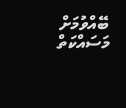ބޭއްވުމަށް މަސައްކަތް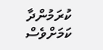ކުރަމުންދާ ކަމަށްވެސް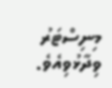މިނިސްޓަރު ވިދާޅުވިއެވެ.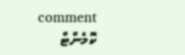comment ކޮމެންޓް